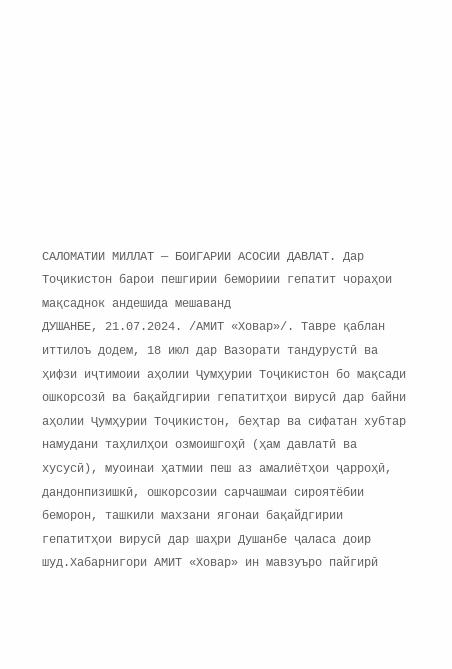САЛОМАТИИ МИЛЛАТ — БОИГАРИИ АСОСИИ ДАВЛАТ. Дар Тоҷикистон барои пешгирии бемориии гепатит чораҳои мақсаднок андешида мешаванд
ДУШАНБЕ, 21.07.2024. /АМИТ «Ховар»/. Тавре қаблан иттилоъ додем, 18 июл дар Вазорати тандурустӣ ва ҳифзи иҷтимоии аҳолии Ҷумҳурии Тоҷикистон бо мақсади ошкорсозӣ ва бақайдгирии гепатитҳои вирусӣ дар байни аҳолии Ҷумҳурии Тоҷикистон, беҳтар ва сифатан хубтар намудани таҳлилҳои озмоишгоҳӣ (ҳам давлатӣ ва хусусӣ), муоинаи ҳатмии пеш аз амалиётҳои ҷарроҳӣ, дандонпизишкӣ, ошкорсозии сарчашмаи сироятёбии беморон, ташкили махзани ягонаи бақайдгирии гепатитҳои вирусӣ дар шаҳри Душанбе ҷаласа доир шуд.Хабарнигори АМИТ «Ховар» ин мавзуъро пайгирӣ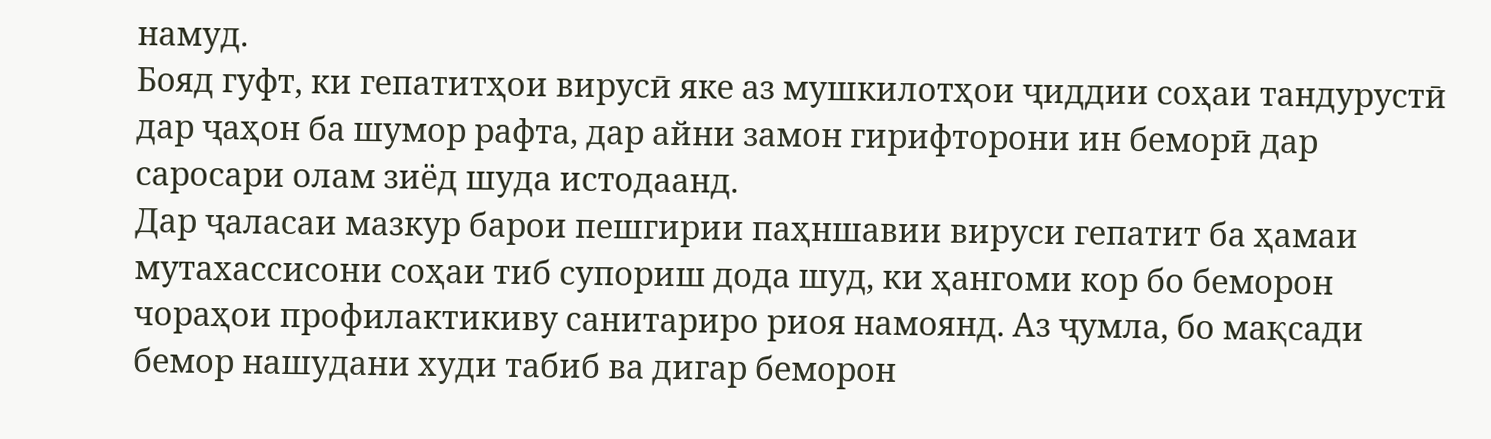намуд.
Бояд гуфт, ки гепатитҳои вирусӣ яке аз мушкилотҳои ҷиддии соҳаи тандурустӣ дар ҷаҳон ба шумор рафта, дар айни замон гирифторони ин беморӣ дар саросари олам зиёд шуда истодаанд.
Дар ҷаласаи мазкур барои пешгирии паҳншавии вируси гепатит ба ҳамаи мутахассисони соҳаи тиб супориш дода шуд, ки ҳангоми кор бо беморон чораҳои профилактикиву санитариро риоя намоянд. Аз ҷумла, бо мақсади бемор нашудани худи табиб ва дигар беморон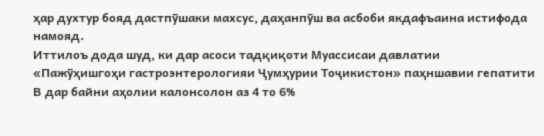ҳар духтур бояд дастпӯшаки махсус, даҳанпӯш ва асбоби якдафъаина истифода намояд.
Иттилоъ дода шуд, ки дар асоси тадқиқоти Муассисаи давлатии «Пажӯҳишгоҳи гастроэнтерологияи Ҷумҳурии Тоҷикистон» паҳншавии гепатити В дар байни аҳолии калонсолон аз 4 то 6%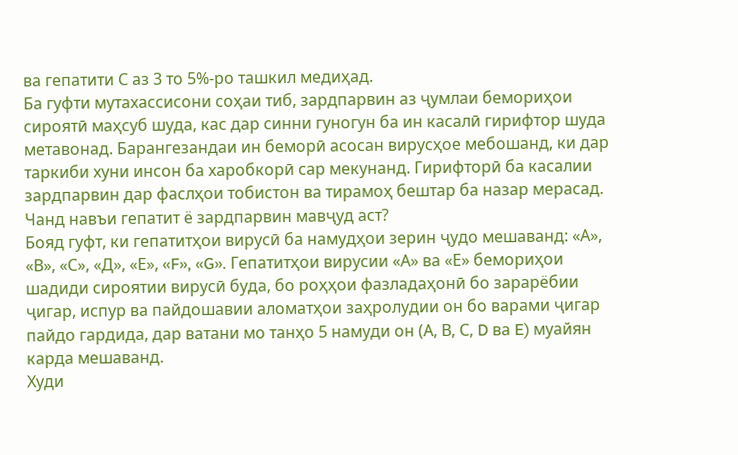ва гепатити С аз 3 то 5%-ро ташкил медиҳад.
Ба гуфти мутахассисони соҳаи тиб, зардпарвин аз ҷумлаи бемориҳои сироятӣ маҳсуб шуда, кас дар синни гуногун ба ин касалӣ гирифтор шуда метавонад. Барангезандаи ин беморӣ асосан вирусҳое мебошанд, ки дар таркиби хуни инсон ба харобкорӣ сар мекунанд. Гирифторӣ ба касалии зардпарвин дар фаслҳои тобистон ва тирамоҳ бештар ба назар мерасад.
Чанд навъи гепатит ё зардпарвин мавҷуд аст?
Бояд гуфт, ки гепатитҳои вирусӣ ба намудҳои зерин ҷудо мешаванд: «А», «В», «С», «Д», «Е», «F», «G». Гепатитҳои вирусии «А» ва «Е» бемориҳои шадиди сироятии вирусӣ буда, бо роҳҳои фазладаҳонӣ бо зарарёбии ҷигар, испур ва пайдошавии аломатҳои заҳролудии он бо варами ҷигар пайдо гардида, дар ватани мо танҳо 5 намуди он (А, В, С, D ва E) муайян карда мешаванд.
Худи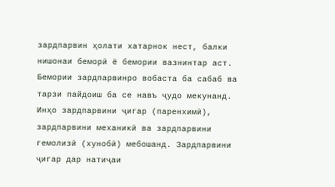зардпарвин ҳолати хатарнок нест, балки нишонаи беморӣ ё бемории вазнинтар аст. Бемории зардпарвинро вобаста ба сабаб ва тарзи пайдоиш ба се навъ ҷудо мекунанд. Инҳо зардпарвини ҷигар (паренхимӣ), зардпарвини механикӣ ва зардпарвини гемолизӣ (хунобӣ) мебошанд. Зардпарвини ҷигар дар натиҷаи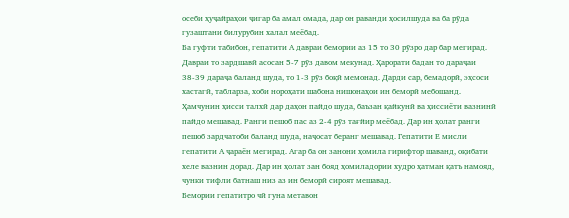осеби ҳуҷайраҳои ҷигар ба амал омада, дар он раванди ҳосилшуда ва ба рӯда гузаштани билурубин халал меёбад.
Ба гуфти табибон, гепатити А давраи бемории аз 15 то 30 рӯзро дар бар мегирад. Давраи то зардшавӣ асосан 5-7 рӯз давом мекунад. Ҳарорати бадан то дараҷаи 38-39 дараҷа баланд шуда, то 1-3 рӯз боқӣ мемонад. Дарди сар, бемадорӣ, эҳсоси хастагӣ, табларза, хоби нороҳати шабона нишонаҳои ин беморӣ мебошанд. Ҳамчунин ҳисси талхӣ дар даҳон пайдо шуда, баъзан қайкунӣ ва ҳиссиёти вазнинӣ пайдо мешавад. Ранги пешоб пас аз 2-4 рӯз тағйир меёбад. Дар ин ҳолат ранги пешоб зардчатоби баланд шуда, наҷосат беранг мешавад. Гепатити Е мисли гепатити А ҷараён мегирад. Агар ба он занони ҳомила гирифтор шаванд, оқибати хеле вазнин дорад. Дар ин ҳолат зан бояд ҳомиладории худро ҳатман қатъ намояд, чунки тифли батнаш низ аз ин беморӣ сироят мешавад.
Бемории гепатитро чӣ гуна метавон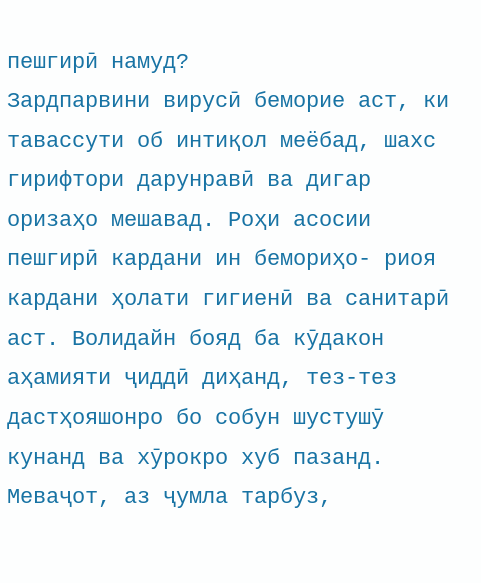пешгирӣ намуд?
Зардпарвини вирусӣ беморие аст, ки тавассути об интиқол меёбад, шахс гирифтори дарунравӣ ва дигар оризаҳо мешавад. Роҳи асосии пешгирӣ кардани ин бемориҳо- риоя кардани ҳолати гигиенӣ ва санитарӣ аст. Волидайн бояд ба кӯдакон аҳамияти ҷиддӣ диҳанд, тез-тез дастҳояшонро бо собун шустушӯ кунанд ва хӯрокро хуб пазанд.
Меваҷот, аз ҷумла тарбуз,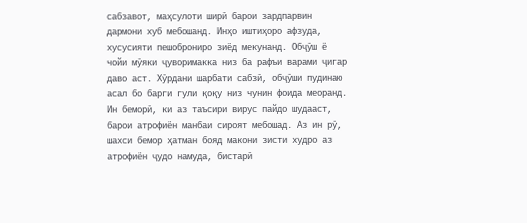сабзавот, маҳсулоти ширӣ барои зардпарвин дармони хуб мебошанд. Инҳо иштиҳоро афзуда, хусусияти пешоброниро зиёд мекунанд. Обҷӯш ё чойи мӯяки ҷуворимакка низ ба рафъи варами ҷигар даво аст. Хӯрдани шарбати сабзӣ, обҷӯши пудинаю асал бо барги гули қоқу низ чунин фоида меоранд.
Ин беморӣ, ки аз таъсири вирус пайдо шудааст, барои атрофиён манбаи сироят мебошад. Аз ин рӯ, шахси бемор ҳатман бояд макони зисти худро аз атрофиён ҷудо намуда, бистарӣ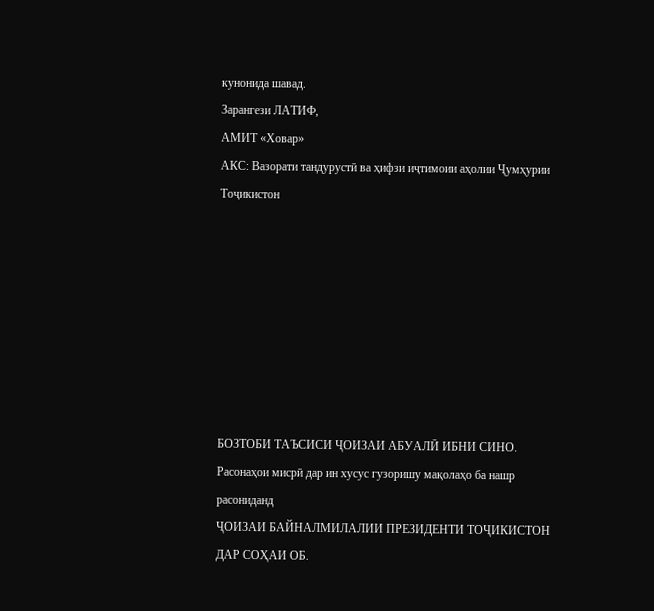кунонида шавад.
Зарангези ЛАТИФ,
АМИТ «Ховар»
АКС: Вазорати тандурустӣ ва ҳифзи иҷтимоии аҳолии Ҷумҳурии Тоҷикистон








БОЗТОБИ ТАЪСИСИ ҶОИЗАИ АБУАЛӢ ИБНИ СИНО. Расонаҳои мисрӣ дар ин хусус гузоришу мақолаҳо ба нашр расониданд
ҶОИЗАИ БАЙНАЛМИЛАЛИИ ПРЕЗИДЕНТИ ТОҶИКИСТОН ДАР СОҲАИ ОБ.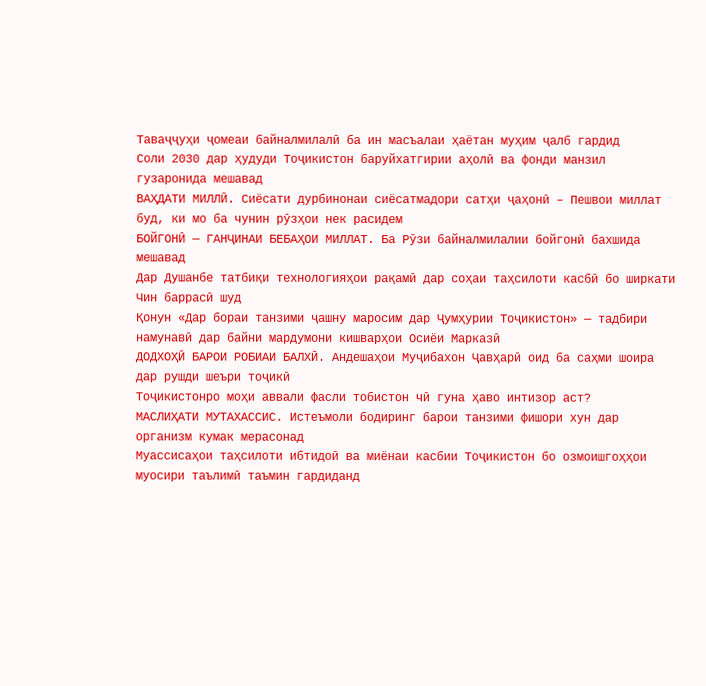Таваҷҷуҳи ҷомеаи байналмилалӣ ба ин масъалаи ҳаётан муҳим ҷалб гардид
Соли 2030 дар ҳудуди Тоҷикистон баруйхатгирии аҳолӣ ва фонди манзил гузаронида мешавад
ВАҲДАТИ МИЛЛӢ. Сиёсати дурбинонаи сиёсатмадори сатҳи ҷаҳонӣ – Пешвои миллат буд, ки мо ба чунин рӯзҳои нек расидем
БОЙГОНӢ — ГАНҶИНАИ БЕБАҲОИ МИЛЛАТ. Ба Рӯзи байналмилалии бойгонӣ бахшида мешавад
Дар Душанбе татбиқи технологияҳои рақамӣ дар соҳаи таҳсилоти касбӣ бо ширкати Чин баррасӣ шуд
Қонун «Дар бораи танзими ҷашну маросим дар Ҷумҳурии Тоҷикистон» — тадбири намунавӣ дар байни мардумони кишварҳои Осиёи Марказӣ
ДОДХОҲӢ БАРОИ РОБИАИ БАЛХӢ. Андешаҳои Муҷибахон Ҷавҳарӣ оид ба саҳми шоира дар рушди шеъри тоҷикӣ
Тоҷикистонро моҳи аввали фасли тобистон чӣ гуна ҳаво интизор аст?
МАСЛИҲАТИ МУТАХАССИС. Истеъмоли бодиринг барои танзими фишори хун дар организм кумак мерасонад
Муассисаҳои таҳсилоти ибтидоӣ ва миёнаи касбии Тоҷикистон бо озмоишгоҳҳои муосири таълимӣ таъмин гардиданд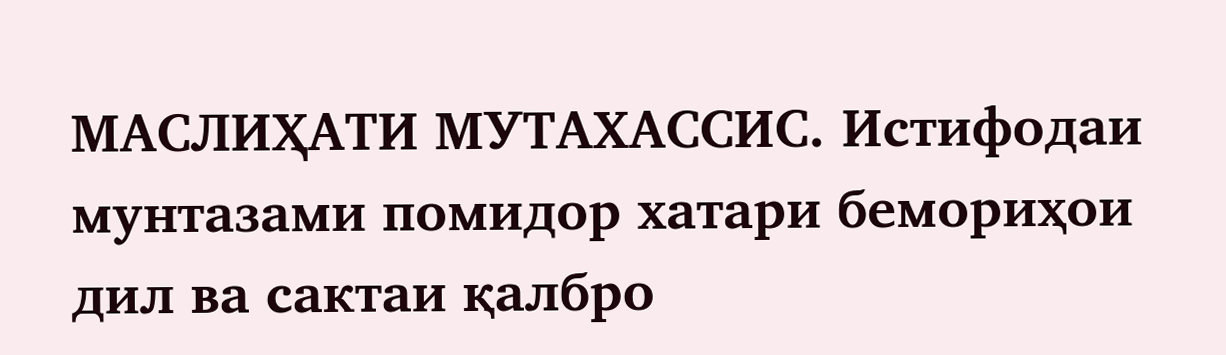МАСЛИҲАТИ МУТАХАССИС. Истифодаи мунтазами помидор хатари бемориҳои дил ва сактаи қалбро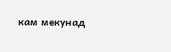кам мекунад